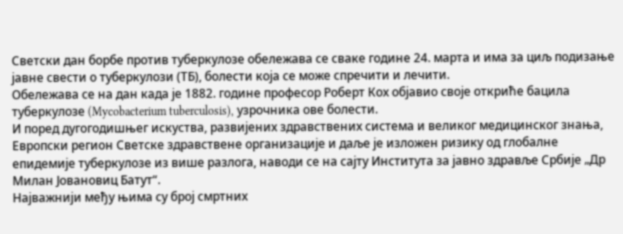Светски дан борбе против туберкулозе обележава се сваке године 24. марта и има за циљ подизање јавне свести о туберкулози (ТБ), болести која се може спречити и лечити.
Обележава се на дан када је 1882. године професор Роберт Кох објавио своје откриће бацила туберкулозе (Mycobacterium tuberculosis), узрочника ове болести.
И поред дугогодишњег искуства, развијених здравствених система и великог медицинског знања, Европски регион Светске здравствене организације и даље је изложен ризику од глобалне епидемије туберкулозе из више разлога, наводи се на сајту Института за јавно здравље Србије „Др Милан Јовановиц Батут“.
Најважнији међу њима су број смртних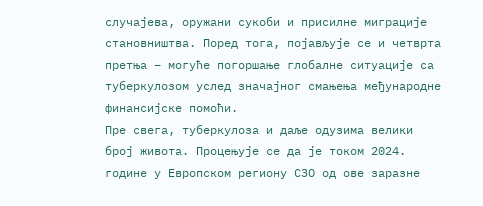случајева, оружани сукоби и присилне миграције становништва. Поред тога, појављује се и четврта претња – могуће погоршање глобалне ситуације са туберкулозом услед значајног смањења међународне финансијске помоћи.
Пре свега, туберкулоза и даље одузима велики број живота. Процењује се да је током 2024. године у Европском региону СЗО од ове заразне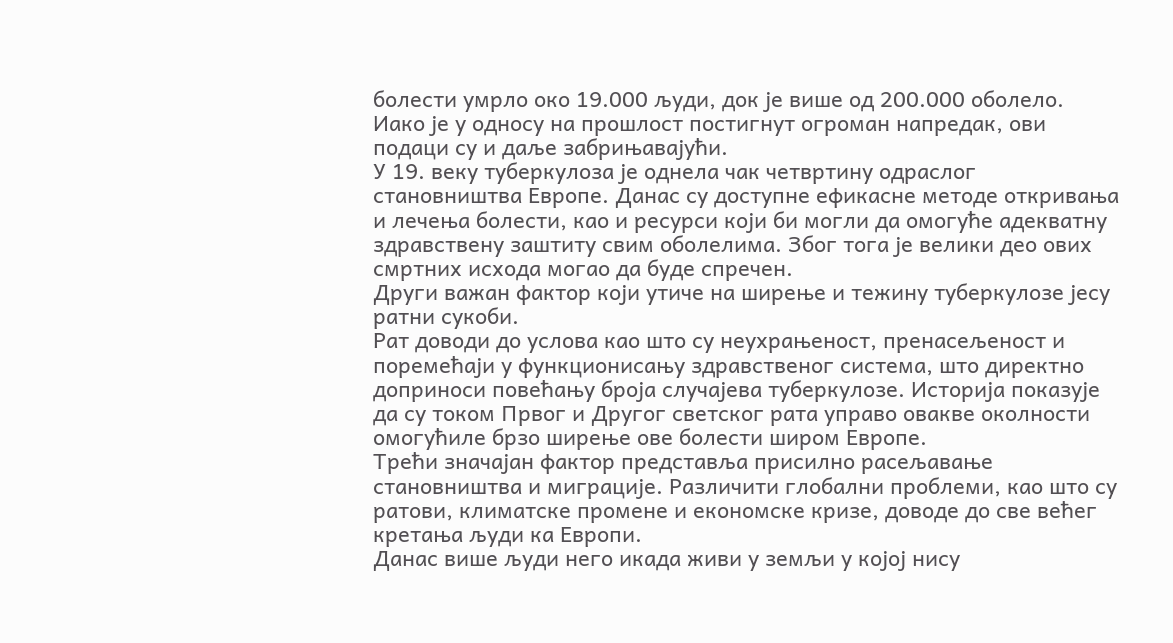болести умрло око 19.000 људи, док је више од 200.000 оболело. Иако је у односу на прошлост постигнут огроман напредак, ови подаци су и даље забрињавајући.
У 19. веку туберкулоза је однела чак четвртину одраслог становништва Европе. Данас су доступне ефикасне методе откривања и лечења болести, као и ресурси који би могли да омогуће адекватну здравствену заштиту свим оболелима. Због тога је велики део ових смртних исхода могао да буде спречен.
Други важан фактор који утиче на ширење и тежину туберкулозе јесу ратни сукоби.
Рат доводи до услова као што су неухрањеност, пренасељеност и поремећаји у функционисању здравственог система, што директно доприноси повећању броја случајева туберкулозе. Историја показује да су током Првог и Другог светског рата управо овакве околности омогућиле брзо ширење ове болести широм Европе.
Трећи значајан фактор представља присилно расељавање становништва и миграције. Различити глобални проблеми, као што су ратови, климатске промене и економске кризе, доводе до све већег кретања људи ка Европи.
Данас више људи него икада живи у земљи у којој нису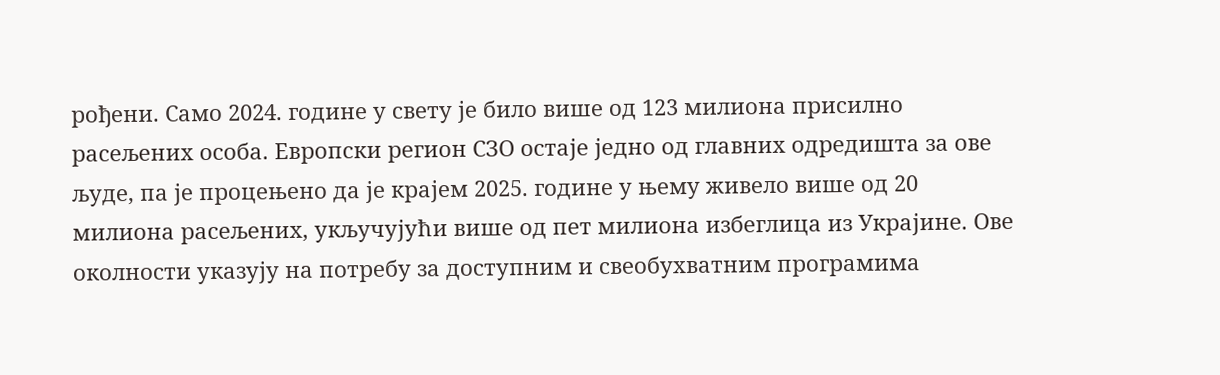рођени. Само 2024. године у свету је било више од 123 милиона присилно расељених особа. Европски регион СЗО остаје једно од главних одредишта за ове људе, па је процењено да је крајем 2025. године у њему живело више од 20 милиона расељених, укључујући више од пет милиона избеглица из Украјине. Ове околности указују на потребу за доступним и свеобухватним програмима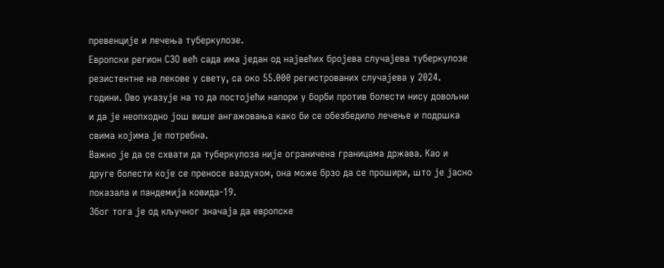превенције и лечења туберкулозе.
Европски регион СЗО већ сада има један од највећих бројева случајева туберкулозе резистентне на лекове у свету, са око 55.000 регистрованих случајева у 2024. години. Ово указује на то да постојећи напори у борби против болести нису довољни и да је неопходно још више ангажовања како би се обезбедило лечење и подршка свима којима је потребна.
Важно је да се схвати да туберкулоза није ограничена границама држава. Као и друге болести које се преносе ваздухом, она може брзо да се прошири, што је јасно показала и пандемија ковида-19.
Због тога је од кључног значаја да европске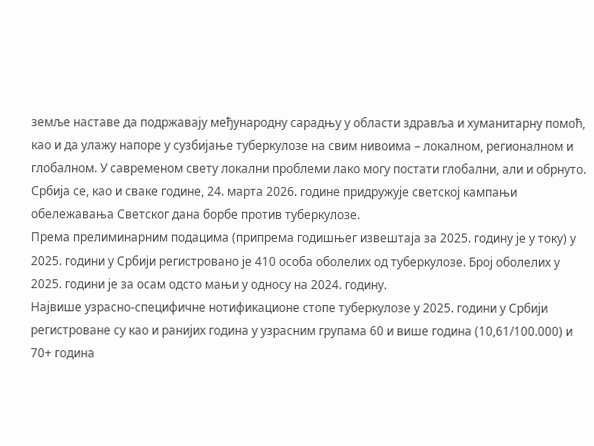земље наставе да подржавају међународну сарадњу у области здравља и хуманитарну помоћ, као и да улажу напоре у сузбијање туберкулозе на свим нивоима – локалном, регионалном и глобалном. У савременом свету локални проблеми лако могу постати глобални, али и обрнуто.
Србија се, као и сваке године, 24. марта 2026. године придружује светској кампањи обележавања Светског дана борбе против туберкулозе.
Према прелиминарним подацима (припрема годишњег извештаја за 2025. годину је у току) у 2025. години у Србији регистровано је 410 особа оболелих од туберкулозе. Број оболелих у 2025. години је за осам одсто мањи у односу на 2024. годину.
Највише узрасно-специфичне нотификационе стопе туберкулозе у 2025. години у Србији регистроване су као и ранијих година у узрасним групама 60 и више година (10,61/100.000) и 70+ година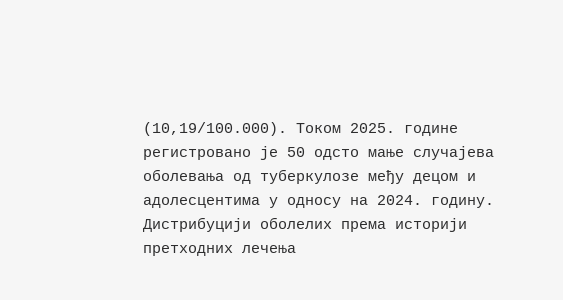(10,19/100.000). Током 2025. године регистровано је 50 одсто мање случајева оболевања од туберкулозе међу децом и адолесцентима у односу на 2024. годину.
Дистрибуцији оболелих према историји претходних лечења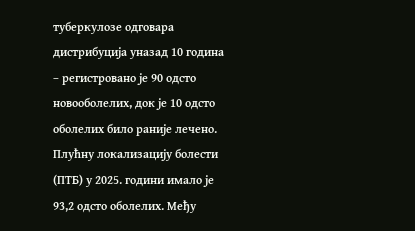туберкулозе одговара дистрибуција уназад 10 година – регистровано је 90 одсто новооболелих, док је 10 одсто оболелих било раније лечено.
Плућну локализацију болести (ПТБ) у 2025. години имало је 93,2 одсто оболелих. Међу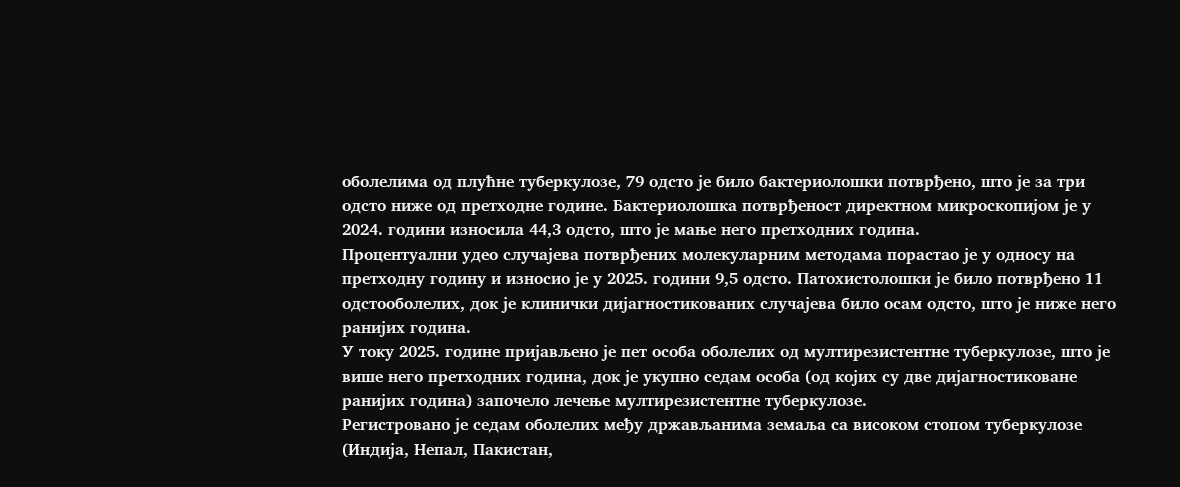оболелима од плућне туберкулозе, 79 одсто је било бактериолошки потврђено, што је за три одсто ниже од претходне године. Бактериолошка потврђеност директном микроскопијом је у 2024. години износила 44,3 одсто, што је мање него претходних година.
Процентуални удео случајева потврђених молекуларним методама порастао је у односу на претходну годину и износио је у 2025. години 9,5 одсто. Патохистолошки је било потврђено 11 одстооболелих, док је клинички дијагностикованих случајева било осам одсто, што је ниже него ранијих година.
У току 2025. године пријављено је пет особа оболелих од мултирезистентне туберкулозе, што је више него претходних година, док је укупно седам особа (од којих су две дијагностиковане ранијих година) започело лечење мултирезистентне туберкулозе.
Регистровано је седам оболелих међу држављанима земаља са високом стопом туберкулозе (Индија, Непал, Пакистан,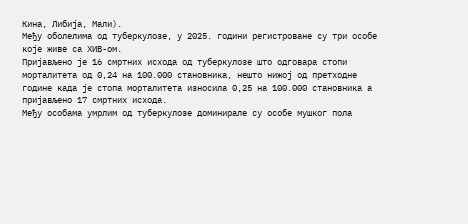Кина, Либија, Мали).
Међу оболелима од туберкулозе, у 2025. години регистроване су три особе које живе са ХИВ-ом.
Пријављено је 16 смртних исхода од туберкулозе што одговара стопи морталитета од 0,24 на 100.000 становника, нешто нижој од претходне године када је стопа морталитета износила 0,25 на 100.000 становника а пријављено 17 смртних исхода.
Међу особама умрлим од туберкулозе доминирале су особе мушког пола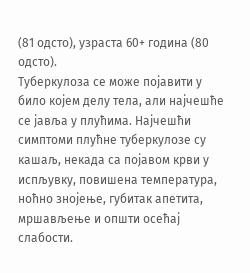(81 одсто), узраста 60+ година (80 одсто).
Туберкулоза се може појавити у било којем делу тела, али најчешће се јавља у плућима. Најчешћи симптоми плућне туберкулозе су кашаљ, некада са појавом крви у испљувку, повишена температура, ноћно знојење, губитак апетита, мршављење и општи осећај слабости.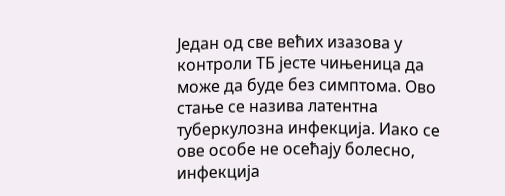Један од све већих изазова у контроли ТБ јесте чињеница да може да буде без симптома. Ово стање се назива латентна туберкулозна инфекција. Иако се ове особе не осећају болесно, инфекција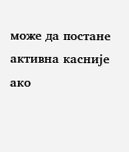може да постане активна касније ако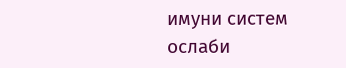имуни систем ослаби